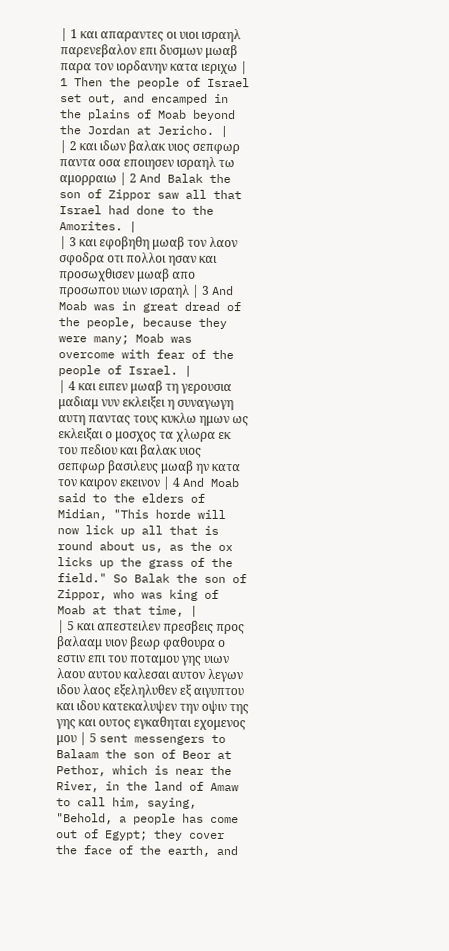| 1 και απαραντες οι υιοι ισραηλ παρενεβαλον επι δυσμων μωαβ παρα τον ιορδανην κατα ιεριχω | 1 Then the people of Israel set out, and encamped in the plains of Moab beyond the Jordan at Jericho. |
| 2 και ιδων βαλακ υιος σεπφωρ παντα οσα εποιησεν ισραηλ τω αμορραιω | 2 And Balak the son of Zippor saw all that Israel had done to the Amorites. |
| 3 και εφοβηθη μωαβ τον λαον σφοδρα οτι πολλοι ησαν και προσωχθισεν μωαβ απο προσωπου υιων ισραηλ | 3 And Moab was in great dread of the people, because they were many; Moab was overcome with fear of the people of Israel. |
| 4 και ειπεν μωαβ τη γερουσια μαδιαμ νυν εκλειξει η συναγωγη αυτη παντας τους κυκλω ημων ως εκλειξαι ο μοσχος τα χλωρα εκ του πεδιου και βαλακ υιος σεπφωρ βασιλευς μωαβ ην κατα τον καιρον εκεινον | 4 And Moab said to the elders of Midian, "This horde will now lick up all that is round about us, as the ox licks up the grass of the field." So Balak the son of Zippor, who was king of Moab at that time, |
| 5 και απεστειλεν πρεσβεις προς βαλααμ υιον βεωρ φαθουρα ο εστιν επι του ποταμου γης υιων λαου αυτου καλεσαι αυτον λεγων ιδου λαος εξεληλυθεν εξ αιγυπτου και ιδου κατεκαλυψεν την οψιν της γης και ουτος εγκαθηται εχομενος μου | 5 sent messengers to Balaam the son of Beor at Pethor, which is near the River, in the land of Amaw to call him, saying, "Behold, a people has come out of Egypt; they cover the face of the earth, and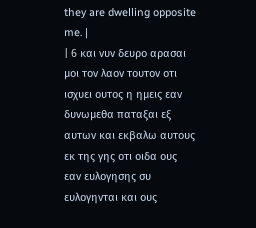they are dwelling opposite me. |
| 6 και νυν δευρο αρασαι μοι τον λαον τουτον οτι ισχυει ουτος η ημεις εαν δυνωμεθα παταξαι εξ αυτων και εκβαλω αυτους εκ της γης οτι οιδα ους εαν ευλογησης συ ευλογηνται και ους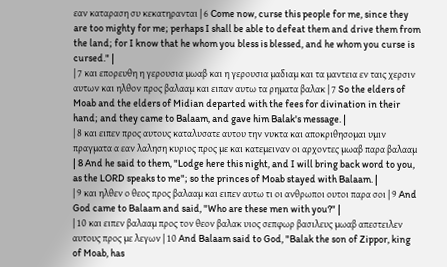εαν καταραση συ κεκατηρανται | 6 Come now, curse this people for me, since they are too mighty for me; perhaps I shall be able to defeat them and drive them from the land; for I know that he whom you bless is blessed, and he whom you curse is cursed." |
| 7 και επορευθη η γερουσια μωαβ και η γερουσια μαδιαμ και τα μαντεια εν ταις χερσιν αυτων και ηλθον προς βαλααμ και ειπαν αυτω τα ρηματα βαλακ | 7 So the elders of Moab and the elders of Midian departed with the fees for divination in their hand; and they came to Balaam, and gave him Balak's message. |
| 8 και ειπεν προς αυτους καταλυσατε αυτου την νυκτα και αποκριθησομαι υμιν πραγματα α εαν λαληση κυριος προς με και κατεμειναν οι αρχοντες μωαβ παρα βαλααμ | 8 And he said to them, "Lodge here this night, and I will bring back word to you, as the LORD speaks to me"; so the princes of Moab stayed with Balaam. |
| 9 και ηλθεν ο θεος προς βαλααμ και ειπεν αυτω τι οι ανθρωποι ουτοι παρα σοι | 9 And God came to Balaam and said, "Who are these men with you?" |
| 10 και ειπεν βαλααμ προς τον θεον βαλακ υιος σεπφωρ βασιλευς μωαβ απεστειλεν αυτους προς με λεγων | 10 And Balaam said to God, "Balak the son of Zippor, king of Moab, has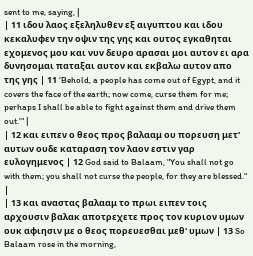sent to me, saying, |
| 11 ιδου λαος εξεληλυθεν εξ αιγυπτου και ιδου κεκαλυφεν την οψιν της γης και ουτος εγκαθηται εχομενος μου και νυν δευρο αρασαι μοι αυτον ει αρα δυνησομαι παταξαι αυτον και εκβαλω αυτον απο της γης | 11 'Behold, a people has come out of Egypt, and it covers the face of the earth; now come, curse them for me; perhaps I shall be able to fight against them and drive them out.'" |
| 12 και ειπεν ο θεος προς βαλααμ ου πορευση μετ' αυτων ουδε καταραση τον λαον εστιν γαρ ευλογημενος | 12 God said to Balaam, "You shall not go with them; you shall not curse the people, for they are blessed." |
| 13 και αναστας βαλααμ το πρωι ειπεν τοις αρχουσιν βαλακ αποτρεχετε προς τον κυριον υμων ουκ αφιησιν με ο θεος πορευεσθαι μεθ' υμων | 13 So Balaam rose in the morning,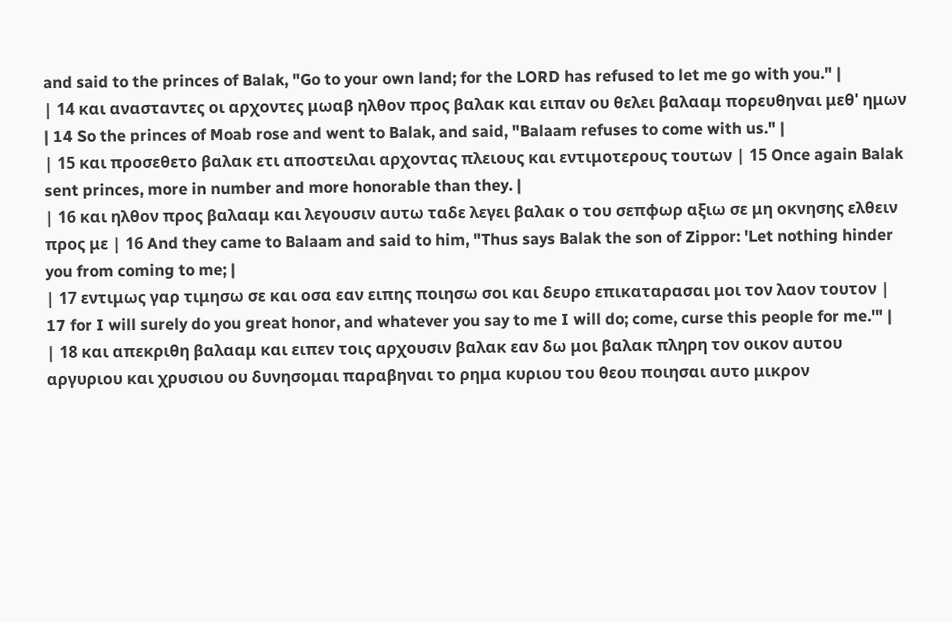and said to the princes of Balak, "Go to your own land; for the LORD has refused to let me go with you." |
| 14 και ανασταντες οι αρχοντες μωαβ ηλθον προς βαλακ και ειπαν ου θελει βαλααμ πορευθηναι μεθ' ημων | 14 So the princes of Moab rose and went to Balak, and said, "Balaam refuses to come with us." |
| 15 και προσεθετο βαλακ ετι αποστειλαι αρχοντας πλειους και εντιμοτερους τουτων | 15 Once again Balak sent princes, more in number and more honorable than they. |
| 16 και ηλθον προς βαλααμ και λεγουσιν αυτω ταδε λεγει βαλακ ο του σεπφωρ αξιω σε μη οκνησης ελθειν προς με | 16 And they came to Balaam and said to him, "Thus says Balak the son of Zippor: 'Let nothing hinder you from coming to me; |
| 17 εντιμως γαρ τιμησω σε και οσα εαν ειπης ποιησω σοι και δευρο επικαταρασαι μοι τον λαον τουτον | 17 for I will surely do you great honor, and whatever you say to me I will do; come, curse this people for me.'" |
| 18 και απεκριθη βαλααμ και ειπεν τοις αρχουσιν βαλακ εαν δω μοι βαλακ πληρη τον οικον αυτου αργυριου και χρυσιου ου δυνησομαι παραβηναι το ρημα κυριου του θεου ποιησαι αυτο μικρον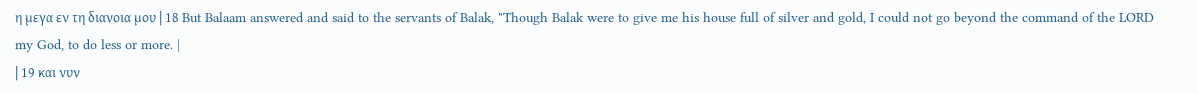η μεγα εν τη διανοια μου | 18 But Balaam answered and said to the servants of Balak, "Though Balak were to give me his house full of silver and gold, I could not go beyond the command of the LORD my God, to do less or more. |
| 19 και νυν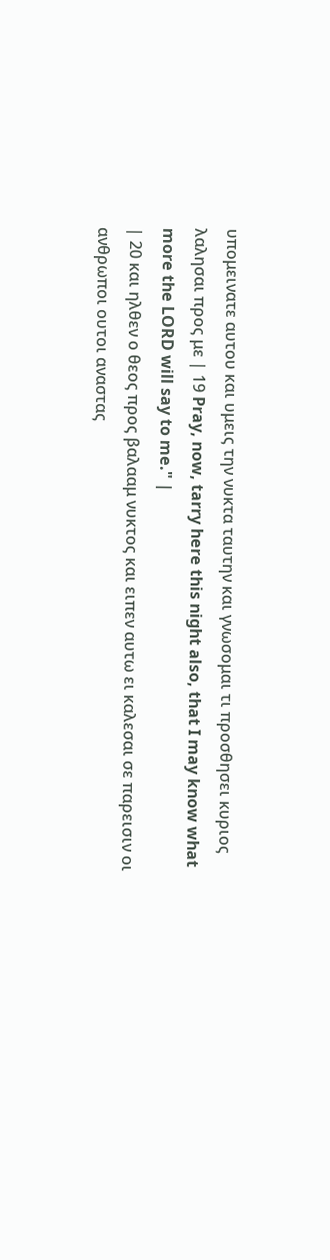υπομεινατε αυτου και υμεις την νυκτα ταυτην και γνωσομαι τι προσθησει κυριος λαλησαι προς με | 19 Pray, now, tarry here this night also, that I may know what more the LORD will say to me." |
| 20 και ηλθεν ο θεος προς βαλααμ νυκτος και ειπεν αυτω ει καλεσαι σε παρεισιν οι ανθρωποι ουτοι αναστας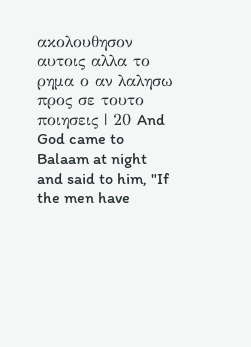ακολουθησον αυτοις αλλα το ρημα ο αν λαλησω προς σε τουτο ποιησεις | 20 And God came to Balaam at night and said to him, "If the men have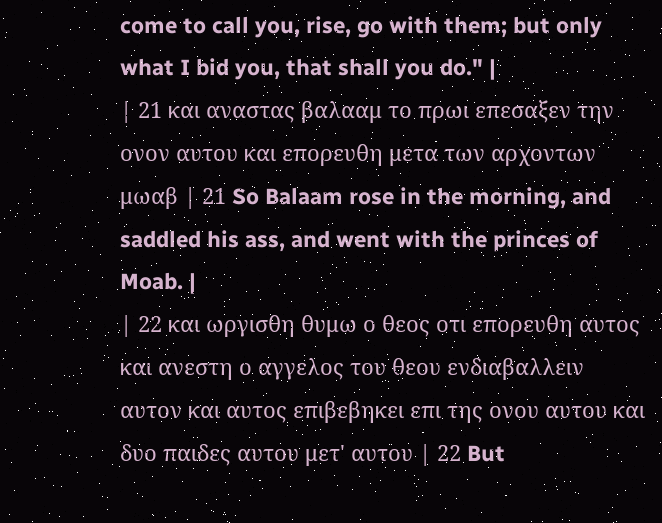come to call you, rise, go with them; but only what I bid you, that shall you do." |
| 21 και αναστας βαλααμ το πρωι επεσαξεν την ονον αυτου και επορευθη μετα των αρχοντων μωαβ | 21 So Balaam rose in the morning, and saddled his ass, and went with the princes of Moab. |
| 22 και ωργισθη θυμω ο θεος οτι επορευθη αυτος και ανεστη ο αγγελος του θεου ενδιαβαλλειν αυτον και αυτος επιβεβηκει επι της ονου αυτου και δυο παιδες αυτου μετ' αυτου | 22 But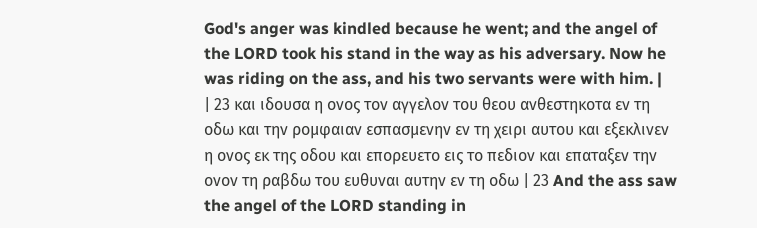God's anger was kindled because he went; and the angel of the LORD took his stand in the way as his adversary. Now he was riding on the ass, and his two servants were with him. |
| 23 και ιδουσα η ονος τον αγγελον του θεου ανθεστηκοτα εν τη οδω και την ρομφαιαν εσπασμενην εν τη χειρι αυτου και εξεκλινεν η ονος εκ της οδου και επορευετο εις το πεδιον και επαταξεν την ονον τη ραβδω του ευθυναι αυτην εν τη οδω | 23 And the ass saw the angel of the LORD standing in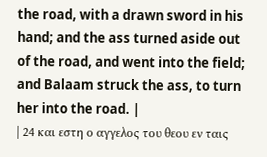the road, with a drawn sword in his hand; and the ass turned aside out of the road, and went into the field; and Balaam struck the ass, to turn her into the road. |
| 24 και εστη ο αγγελος του θεου εν ταις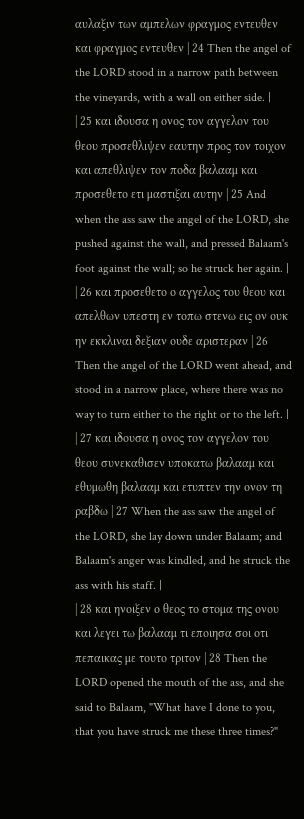αυλαξιν των αμπελων φραγμος εντευθεν και φραγμος εντευθεν | 24 Then the angel of the LORD stood in a narrow path between the vineyards, with a wall on either side. |
| 25 και ιδουσα η ονος τον αγγελον του θεου προσεθλιψεν εαυτην προς τον τοιχον και απεθλιψεν τον ποδα βαλααμ και προσεθετο ετι μαστιξαι αυτην | 25 And when the ass saw the angel of the LORD, she pushed against the wall, and pressed Balaam's foot against the wall; so he struck her again. |
| 26 και προσεθετο ο αγγελος του θεου και απελθων υπεστη εν τοπω στενω εις ον ουκ ην εκκλιναι δεξιαν ουδε αριστεραν | 26 Then the angel of the LORD went ahead, and stood in a narrow place, where there was no way to turn either to the right or to the left. |
| 27 και ιδουσα η ονος τον αγγελον του θεου συνεκαθισεν υποκατω βαλααμ και εθυμωθη βαλααμ και ετυπτεν την ονον τη ραβδω | 27 When the ass saw the angel of the LORD, she lay down under Balaam; and Balaam's anger was kindled, and he struck the ass with his staff. |
| 28 και ηνοιξεν ο θεος το στομα της ονου και λεγει τω βαλααμ τι εποιησα σοι οτι πεπαικας με τουτο τριτον | 28 Then the LORD opened the mouth of the ass, and she said to Balaam, "What have I done to you, that you have struck me these three times?"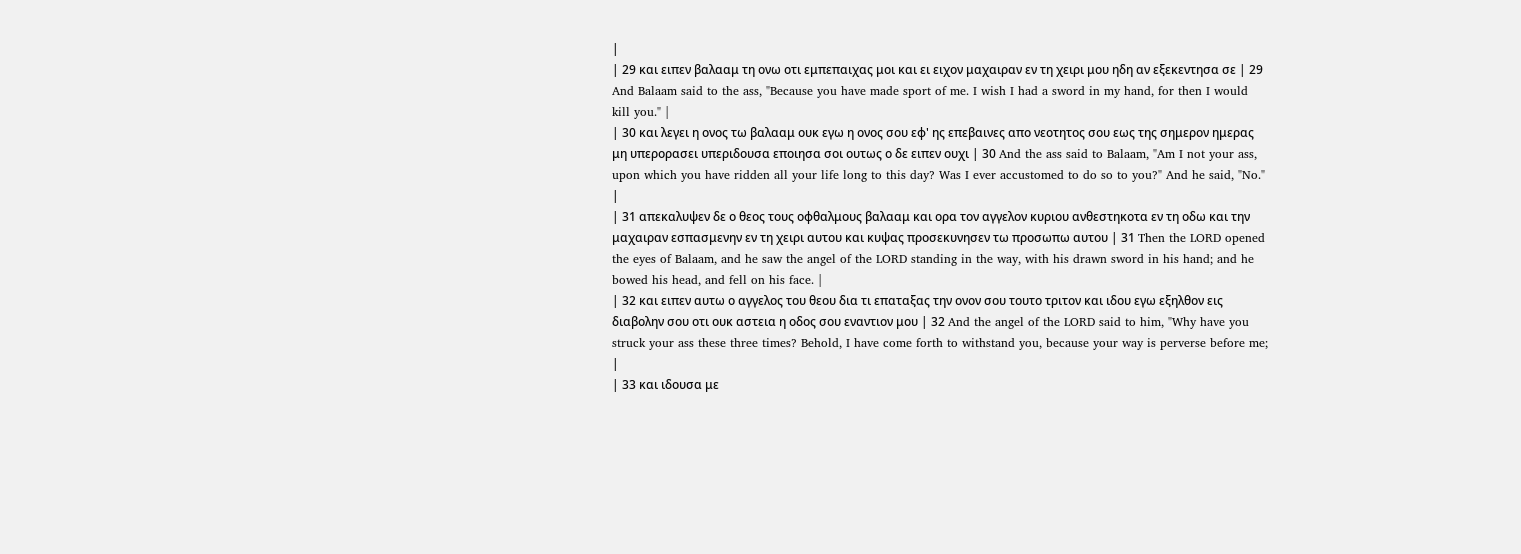|
| 29 και ειπεν βαλααμ τη ονω οτι εμπεπαιχας μοι και ει ειχον μαχαιραν εν τη χειρι μου ηδη αν εξεκεντησα σε | 29 And Balaam said to the ass, "Because you have made sport of me. I wish I had a sword in my hand, for then I would kill you." |
| 30 και λεγει η ονος τω βαλααμ ουκ εγω η ονος σου εφ' ης επεβαινες απο νεοτητος σου εως της σημερον ημερας μη υπερορασει υπεριδουσα εποιησα σοι ουτως ο δε ειπεν ουχι | 30 And the ass said to Balaam, "Am I not your ass, upon which you have ridden all your life long to this day? Was I ever accustomed to do so to you?" And he said, "No." |
| 31 απεκαλυψεν δε ο θεος τους οφθαλμους βαλααμ και ορα τον αγγελον κυριου ανθεστηκοτα εν τη οδω και την μαχαιραν εσπασμενην εν τη χειρι αυτου και κυψας προσεκυνησεν τω προσωπω αυτου | 31 Then the LORD opened the eyes of Balaam, and he saw the angel of the LORD standing in the way, with his drawn sword in his hand; and he bowed his head, and fell on his face. |
| 32 και ειπεν αυτω ο αγγελος του θεου δια τι επαταξας την ονον σου τουτο τριτον και ιδου εγω εξηλθον εις διαβολην σου οτι ουκ αστεια η οδος σου εναντιον μου | 32 And the angel of the LORD said to him, "Why have you struck your ass these three times? Behold, I have come forth to withstand you, because your way is perverse before me; |
| 33 και ιδουσα με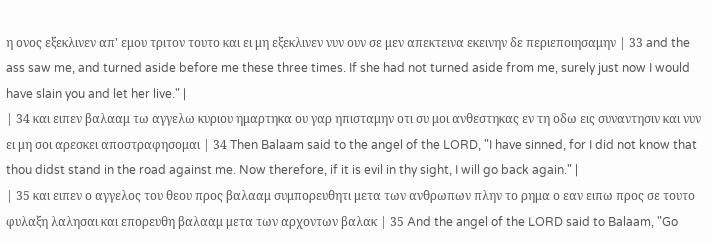η ονος εξεκλινεν απ' εμου τριτον τουτο και ει μη εξεκλινεν νυν ουν σε μεν απεκτεινα εκεινην δε περιεποιησαμην | 33 and the ass saw me, and turned aside before me these three times. If she had not turned aside from me, surely just now I would have slain you and let her live." |
| 34 και ειπεν βαλααμ τω αγγελω κυριου ημαρτηκα ου γαρ ηπισταμην οτι συ μοι ανθεστηκας εν τη οδω εις συναντησιν και νυν ει μη σοι αρεσκει αποστραφησομαι | 34 Then Balaam said to the angel of the LORD, "I have sinned, for I did not know that thou didst stand in the road against me. Now therefore, if it is evil in thy sight, I will go back again." |
| 35 και ειπεν ο αγγελος του θεου προς βαλααμ συμπορευθητι μετα των ανθρωπων πλην το ρημα ο εαν ειπω προς σε τουτο φυλαξη λαλησαι και επορευθη βαλααμ μετα των αρχοντων βαλακ | 35 And the angel of the LORD said to Balaam, "Go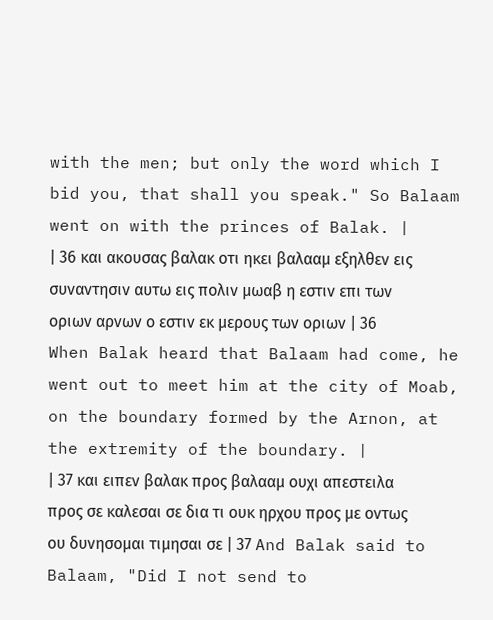with the men; but only the word which I bid you, that shall you speak." So Balaam went on with the princes of Balak. |
| 36 και ακουσας βαλακ οτι ηκει βαλααμ εξηλθεν εις συναντησιν αυτω εις πολιν μωαβ η εστιν επι των οριων αρνων ο εστιν εκ μερους των οριων | 36 When Balak heard that Balaam had come, he went out to meet him at the city of Moab, on the boundary formed by the Arnon, at the extremity of the boundary. |
| 37 και ειπεν βαλακ προς βαλααμ ουχι απεστειλα προς σε καλεσαι σε δια τι ουκ ηρχου προς με οντως ου δυνησομαι τιμησαι σε | 37 And Balak said to Balaam, "Did I not send to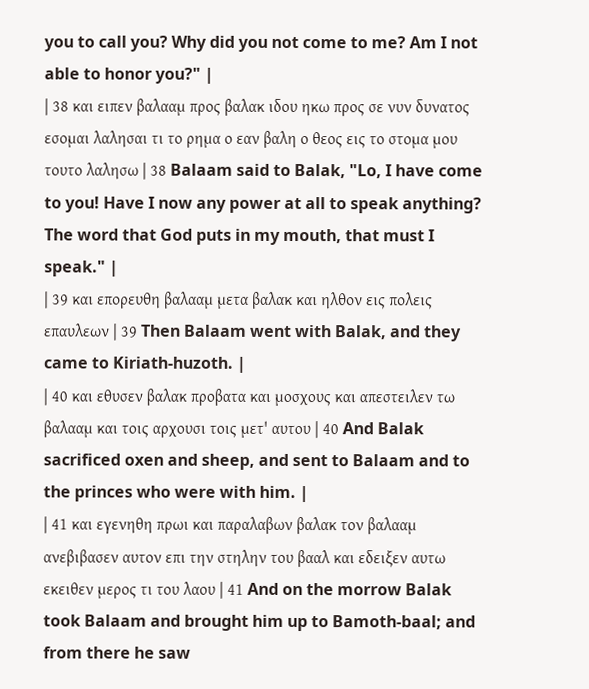you to call you? Why did you not come to me? Am I not able to honor you?" |
| 38 και ειπεν βαλααμ προς βαλακ ιδου ηκω προς σε νυν δυνατος εσομαι λαλησαι τι το ρημα ο εαν βαλη ο θεος εις το στομα μου τουτο λαλησω | 38 Balaam said to Balak, "Lo, I have come to you! Have I now any power at all to speak anything? The word that God puts in my mouth, that must I speak." |
| 39 και επορευθη βαλααμ μετα βαλακ και ηλθον εις πολεις επαυλεων | 39 Then Balaam went with Balak, and they came to Kiriath-huzoth. |
| 40 και εθυσεν βαλακ προβατα και μοσχους και απεστειλεν τω βαλααμ και τοις αρχουσι τοις μετ' αυτου | 40 And Balak sacrificed oxen and sheep, and sent to Balaam and to the princes who were with him. |
| 41 και εγενηθη πρωι και παραλαβων βαλακ τον βαλααμ ανεβιβασεν αυτον επι την στηλην του βααλ και εδειξεν αυτω εκειθεν μερος τι του λαου | 41 And on the morrow Balak took Balaam and brought him up to Bamoth-baal; and from there he saw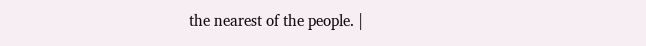the nearest of the people. |